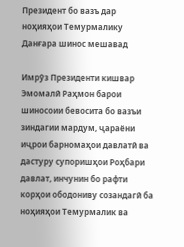Президент бо вазъ дар ноҳияҳои Темурмалику Данғара шинос мешавад

Имрӯз Президенти кишвар Эмомалӣ Раҳмон барои шиносоии бевосита бо вазъи зиндагии мардум, ҷараёни иҷрои барномаҳои давлатӣ ва дастуру супоришҳои Роҳбари давлат, инчунин бо рафти корҳои ободониву созандагӣ ба ноҳияҳои Темурмалик ва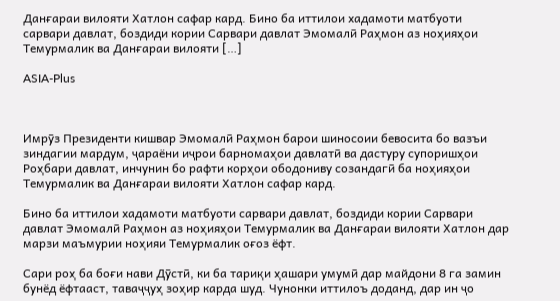Данғараи вилояти Хатлон сафар кард. Бино ба иттилои хадамоти матбуоти сарвари давлат, боздиди кории Сарвари давлат Эмомалӣ Раҳмон аз ноҳияҳои Темурмалик ва Данғараи вилояти […]

ASIA-Plus



Имрӯз Президенти кишвар Эмомалӣ Раҳмон барои шиносоии бевосита бо вазъи зиндагии мардум, ҷараёни иҷрои барномаҳои давлатӣ ва дастуру супоришҳои Роҳбари давлат, инчунин бо рафти корҳои ободониву созандагӣ ба ноҳияҳои Темурмалик ва Данғараи вилояти Хатлон сафар кард.

Бино ба иттилои хадамоти матбуоти сарвари давлат, боздиди кории Сарвари давлат Эмомалӣ Раҳмон аз ноҳияҳои Темурмалик ва Данғараи вилояти Хатлон дар марзи маъмурии ноҳияи Темурмалик оғоз ёфт.

Сари роҳ ба боғи нави Дӯстӣ, ки ба тариқи ҳашари умумӣ дар майдони 8 га замин бунёд ёфтааст, таваҷҷуҳ зоҳир карда шуд. Чунонки иттилоъ доданд, дар ин ҷо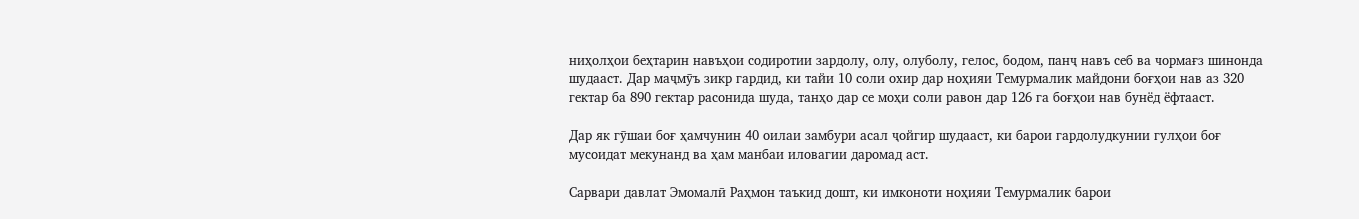ниҳолҳои беҳтарин навъҳои содиротии зардолу, олу, олуболу, гелос, бодом, панҷ навъ себ ва чормағз шинонда шудааст. Дар маҷмӯъ зикр гардид, ки тайи 10 соли охир дар ноҳияи Темурмалик майдони боғҳои нав аз 320 гектар ба 890 гектар расонида шуда, танҳо дар се моҳи соли равон дар 126 га боғҳои нав бунёд ёфтааст.

Дар як гӯшаи боғ ҳамчунин 40 оилаи замбури асал ҷойгир шудааст, ки барои гардолудкунии гулҳои боғ мусоидат мекунанд ва ҳам манбаи иловагии даромад аст.

Сарвари давлат Эмомалӣ Раҳмон таъкид дошт, ки имконоти ноҳияи Темурмалик барои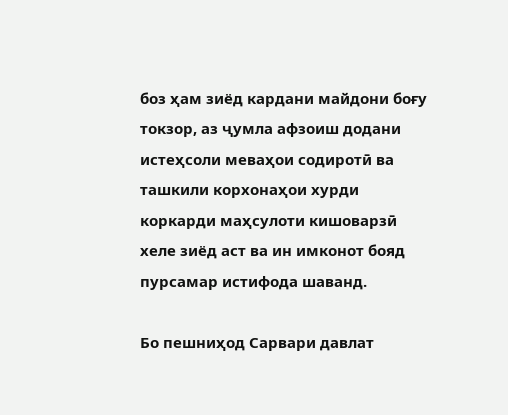боз ҳам зиёд кардани майдони боғу токзор, аз ҷумла афзоиш додани истеҳсоли меваҳои содиротӣ ва ташкили корхонаҳои хурди коркарди маҳсулоти кишоварзӣ хеле зиёд аст ва ин имконот бояд пурсамар истифода шаванд.

Бо пешниҳод Сарвари давлат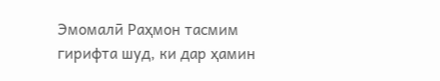Эмомалӣ Раҳмон тасмим гирифта шуд, ки дар ҳамин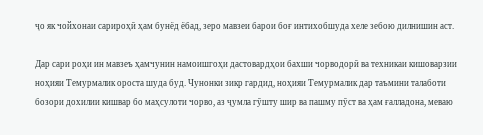ҷо як чойхонаи сарироҳӣ ҳам бунёд ёбад, зеро мавзеи барои боғ интихобшуда хеле зебою дилнишин аст.

Дар сари роҳи ин мавзеъ ҳамчунин намоишгоҳи дастовардҳои бахши чорводорӣ ва техникаи кишоварзии ноҳияи Темурмалик ороста шуда буд. Чунонки зикр гардид, ноҳияи Темурмалик дар таъмини талаботи бозори дохилии кишвар бо маҳсулоти чорво, аз ҷумла гӯшту шир ва пашму пӯст ва ҳам ғалладона, меваю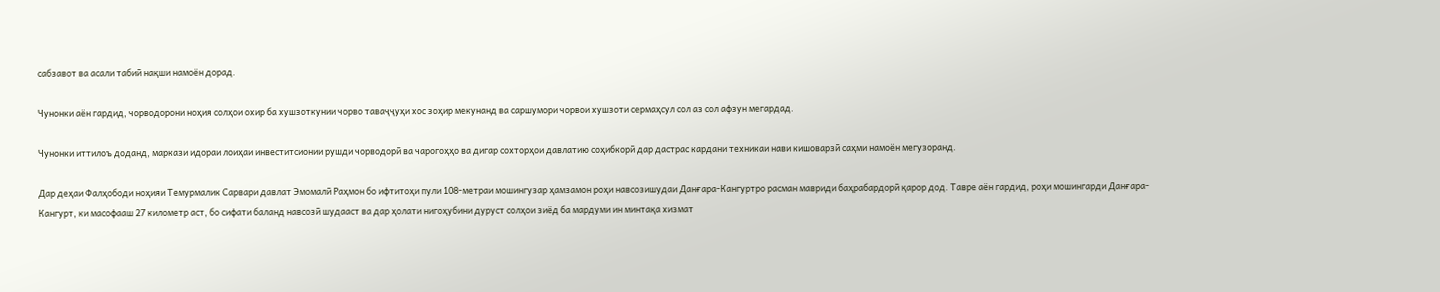сабзавот ва асали табиӣ нақши намоён дорад.

Чунонки аён гардид, чорводорони ноҳия солҳои охир ба хушзоткунии чорво таваҷҷуҳи хос зоҳир мекунанд ва саршумори чорвои хушзоти сермаҳсул сол аз сол афзун мегардад.

Чунонки иттилоъ доданд, маркази идораи лоиҳаи инвеститсионии рушди чорводорӣ ва чарогоҳҳо ва дигар сохторҳои давлатию соҳибкорӣ дар дастрас кардани техникаи нави кишоварзӣ саҳми намоён мегузоранд.

Дар деҳаи Фалҳободи ноҳияи Темурмалик Сарвари давлат Эмомалӣ Раҳмон бо ифтитоҳи пули 108-метраи мошингузар ҳамзамон роҳи навсозишудаи Данғара-Кангуртро расман мавриди баҳрабардорӣ қарор дод. Тавре аён гардид, роҳи мошингарди Данғара-Кангурт, ки масофааш 27 километр аст, бо сифати баланд навсозӣ шудааст ва дар ҳолати нигоҳубини дуруст солҳои зиёд ба мардуми ин минтақа хизмат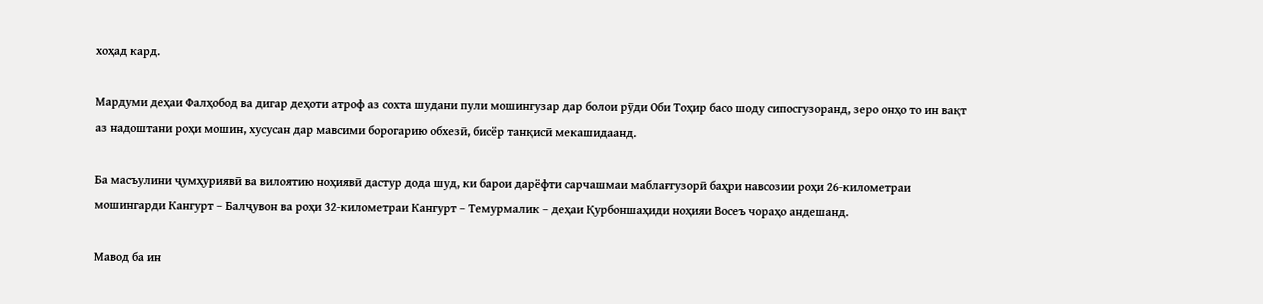хоҳад кард.

Мардуми деҳаи Фалҳобод ва дигар деҳоти атроф аз сохта шудани пули мошингузар дар болои рӯди Оби Тоҳир басо шоду сипосгузоранд, зеро онҳо то ин вақт аз надоштани роҳи мошин, хусусан дар мавсими борогарию обхезӣ, бисёр танқисӣ мекашидаанд.

Ба масъулини ҷумҳуриявӣ ва вилоятию ноҳиявӣ дастур дода шуд, ки барои дарёфти сарчашмаи маблағгузорӣ баҳри навсозии роҳи 26-километраи мошингарди Кангурт – Балҷувон ва роҳи 32-километраи Кангурт – Темурмалик – деҳаи Қурбоншаҳиди ноҳияи Восеъ чораҳо андешанд.

Мавод ба ин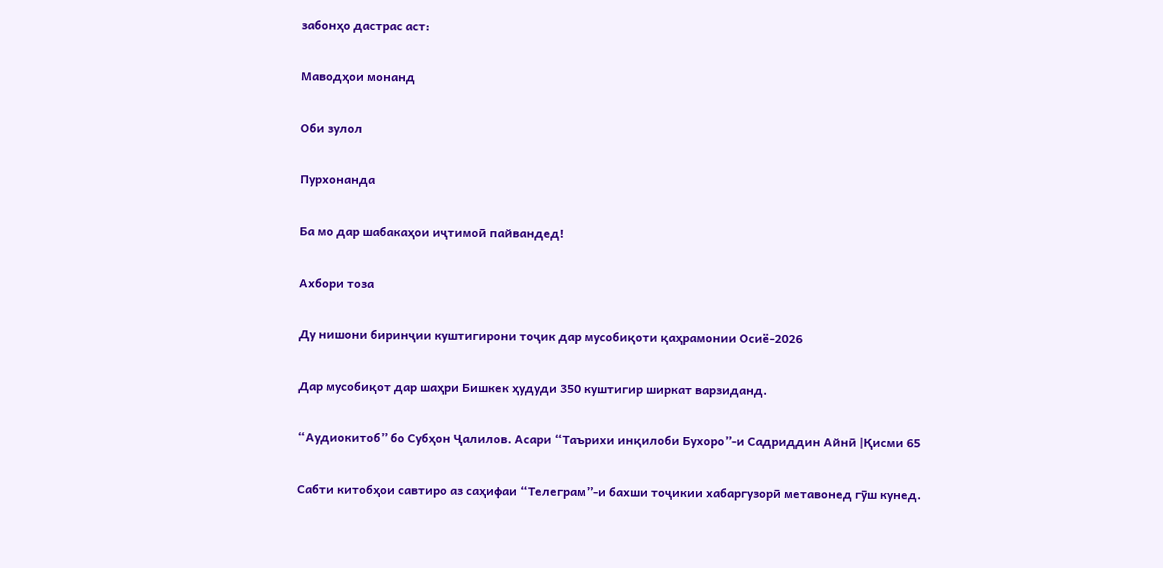забонҳо дастрас аст:

Маводҳои монанд

Оби зулол

Пурхонанда

Ба мо дар шабакаҳои иҷтимоӣ пайвандед!

Ахбори тоза

Ду нишони биринҷии куштигирони тоҷик дар мусобиқоти қаҳрамонии Осиё-2026

Дар мусобиқот дар шаҳри Бишкек ҳудуди 350 куштигир ширкат варзиданд.

“Аудиокитоб” бо Субҳон Ҷалилов. Асари “Таърихи инқилоби Бухоро”-и Садриддин Айнӣ |Қисми 65

Cабти китобҳои савтиро аз саҳифаи “Телеграм”-и бахши тоҷикии хабаргузорӣ метавонед гӯш кунед.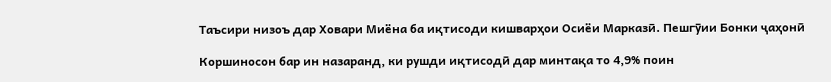Таъсири низоъ дар Ховари Миёна ба иқтисоди кишварҳои Осиёи Марказӣ. Пешгӯии Бонки ҷаҳонӣ

Коршиносон бар ин назаранд, ки рушди иқтисодӣ дар минтақа то 4,9% поин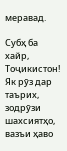меравад.

Субҳ ба хайр, Тоҷикистон! Як рӯз дар таърих, зодрӯзи шахсиятҳо, вазъи ҳаво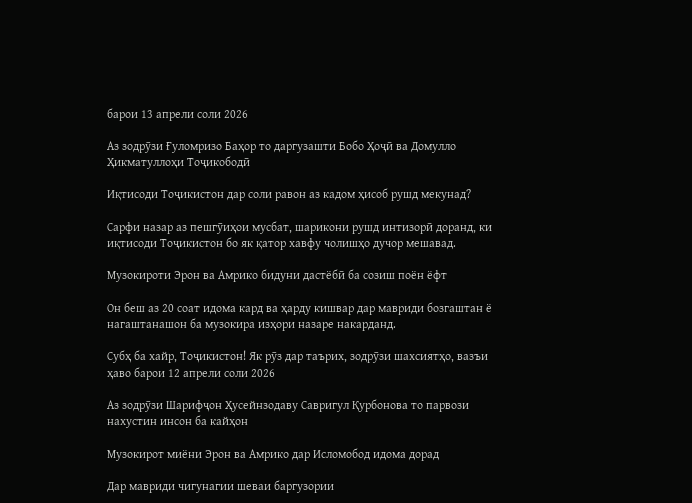барои 13 апрели соли 2026

Аз зодрӯзи Ғуломризо Баҳор то даргузашти Бобо Ҳоҷӣ ва Домулло Ҳикматуллоҳи Тоҷикободӣ

Иқтисоди Тоҷикистон дар соли равон аз кадом ҳисоб рушд мекунад?

Сарфи назар аз пешгӯиҳои мусбат, шарикони рушд интизорӣ доранд, ки иқтисоди Тоҷикистон бо як қатор хавфу чолишҳо дучор мешавад.

Музокироти Эрон ва Амрико бидуни дастёбӣ ба созиш поён ёфт

Он беш аз 20 соат идома кард ва ҳарду кишвар дар мавриди бозгаштан ё нагаштанашон ба музокира изҳори назаре накарданд.

Субҳ ба хайр, Тоҷикистон! Як рӯз дар таърих, зодрӯзи шахсиятҳо, вазъи ҳаво барои 12 апрели соли 2026

Аз зодрӯзи Шарифҷон Ҳусейнзодаву Савригул Қурбонова то парвози нахустин инсон ба кайҳон

Музокирот миёни Эрон ва Амрико дар Исломобод идома дорад

Дар мавриди чигунагии шеваи баргузории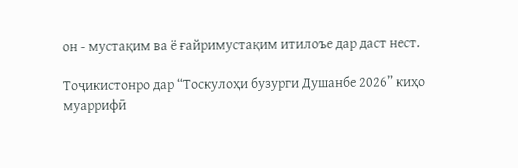он - мустақим ва ё ғайримустақим итилоъе дар даст нест.

Тоҷикистонро дар “Тоскулоҳи бузурги Душанбе 2026” киҳо муаррифӣ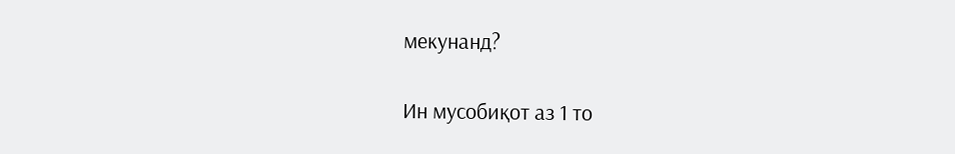мекунанд?

Ин мусобиқот аз 1 то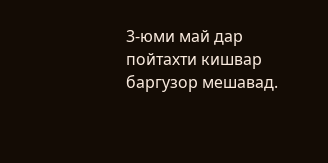3-юми май дар пойтахти кишвар баргузор мешавад.